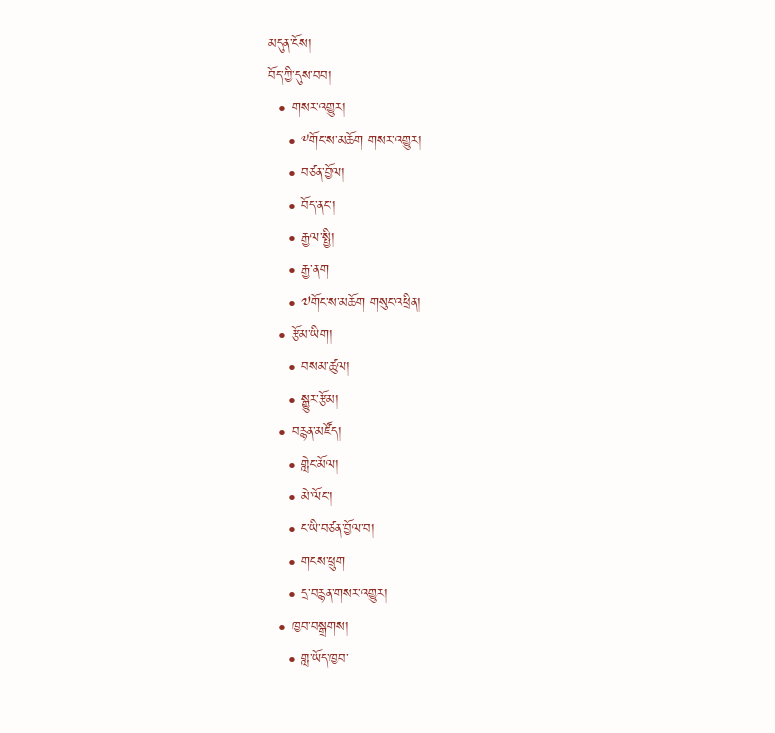མདུན་ངོས།
བོད་ཀྱི་དུས་བབ།
  • གསར་འགྱུར།
    • ༸གོང་ས་མཆོག གསར་འགྱུར།
    • བཙན་བྱོལ།
    • བོད་ནང་།
    • རྒྱལ་སྤྱི།
    • རྒྱ་ནག
    • ༧གོང་ས་མཆོག གསུང་འཕྲིན།
  • རྩོམ་ཡིག།
    • བསམ་ཚུལ།
    • སྒྱུར་རྩོམ།
  • བརྙན་མཛོད།
    • གླེང་མོལ།
    • མེ་ལོང་།
    • ང་ཡི་བཙན་བྱོལ་བ།
    • གངས་ཕྲུག
    • དྲ་བརྙན་གསར་འགྱུར།
  • ཁྱབ་བསྒྲགས།
    • གླ་ཡོད་ཁྱབ་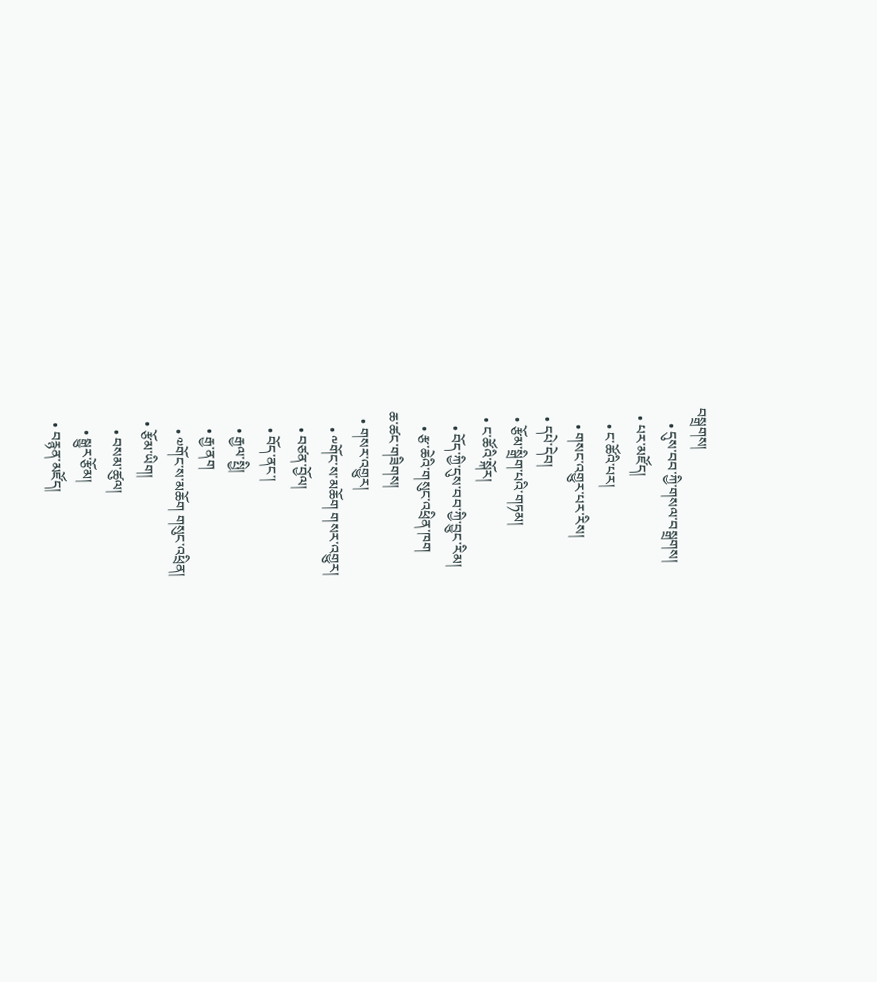བསྒྲགས།
    • དུས་བབ་ཀྱི་གསལ་བསྒྲགས།
  • པར་མཛོད།
    • ང་ཚོའི་པར།
    • གསང་འགྱུར་པར་རིས།
  • དཔེ་དེབ།
  • རྩོམ་སྒྲིག་པའི་གཏམ།
  • ང་ཚོའི་སྐོར།
    • བོད་ཀྱི་དུས་བབ་ཀྱི་བྱུང་རིམ།
    • རྩ་ཆེའི་གསུང་འཕྲིན་ཁག
ཆ་ཚང་གཟིགས།
  • གསར་འགྱུར།
    • ༸གོང་ས་མཆོག གསར་འགྱུར།
    • བཙན་བྱོལ།
    • བོད་ནང་།
    • རྒྱལ་སྤྱི།
    • རྒྱ་ནག
    • ༧གོང་ས་མཆོག གསུང་འཕྲིན།
  • རྩོམ་ཡིག།
    • བསམ་ཚུལ།
    • སྒྱུར་རྩོམ།
  • བརྙན་མཛོད།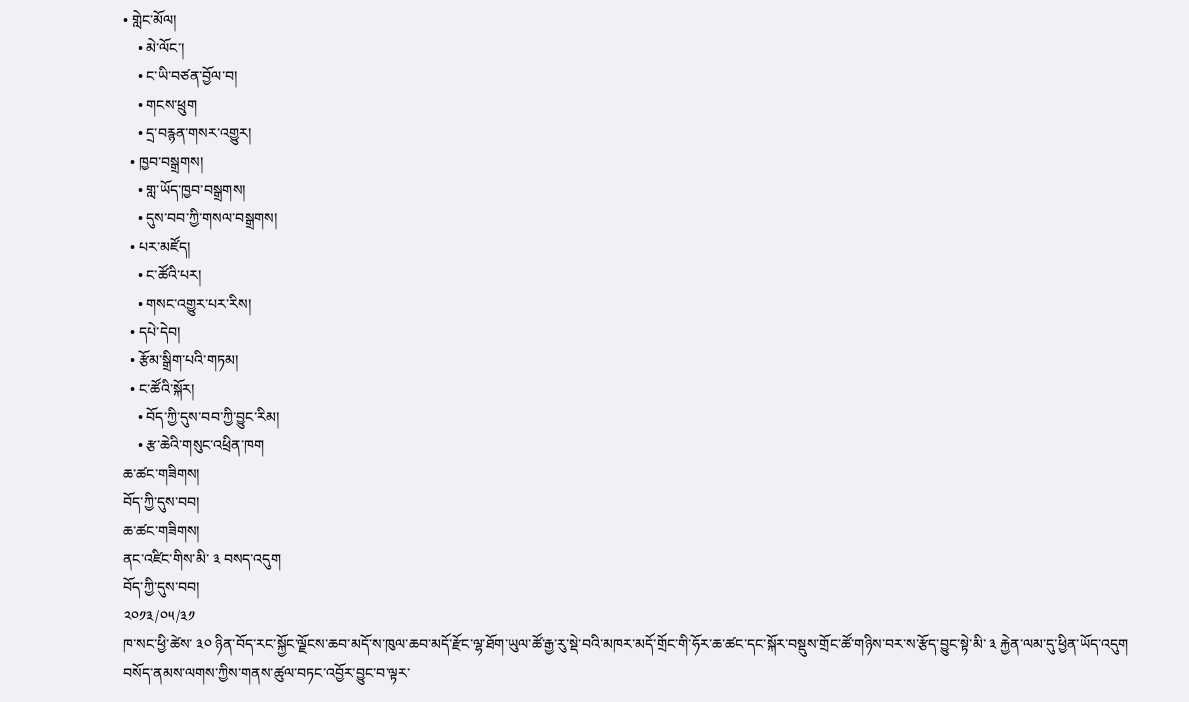• གླེང་མོལ།
    • མེ་ལོང་།
    • ང་ཡི་བཙན་བྱོལ་བ།
    • གངས་ཕྲུག
    • དྲ་བརྙན་གསར་འགྱུར།
  • ཁྱབ་བསྒྲགས།
    • གླ་ཡོད་ཁྱབ་བསྒྲགས།
    • དུས་བབ་ཀྱི་གསལ་བསྒྲགས།
  • པར་མཛོད།
    • ང་ཚོའི་པར།
    • གསང་འགྱུར་པར་རིས།
  • དཔེ་དེབ།
  • རྩོམ་སྒྲིག་པའི་གཏམ།
  • ང་ཚོའི་སྐོར།
    • བོད་ཀྱི་དུས་བབ་ཀྱི་བྱུང་རིམ།
    • རྩ་ཆེའི་གསུང་འཕྲིན་ཁག
ཆ་ཚང་གཟིགས།
བོད་ཀྱི་དུས་བབ།
ཆ་ཚང་གཟིགས།
ནང་འཛིང་གིས་མི་ ༣ བསད་འདུག
བོད་ཀྱི་དུས་བབ།
༢༠༡༣/༠༥/༣༡
ཁ་སང་ཕྱི་ཚེས་ ༣༠ ཉིན་བོད་རང་སྐྱོང་ལྗོངས་ཆབ་མདོ་ས་ཁུལ་ཆབ་མདོ་རྫོང་ལྷ་ཐོག་ཡུལ་ཚོ་རྒྱ་རུ་སྡེ་བའི་མཁར་མདོ་གྲོང་གི་ཧོར་ཆ་ཚང་དང་སྐོར་བསྡུས་གྲོང་ཚོ་གཉིས་བར་ས་རྩོད་བྱུང་སྟེ་མི་ ༣ རྐྱེན་ལམ་དུ་ཕྱིན་ཡོད་འདུག
བསོད་ནམས་ལགས་ཀྱིས་གནས་ཚུལ་བཏང་འབྱོར་བྱུང་བ་ལྟར་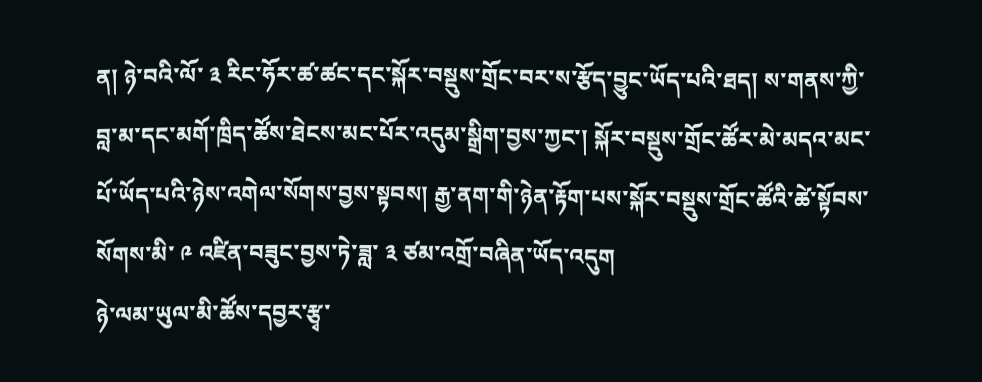ན། ཉེ་བའི་ལོ་ ༣ རིང་ཧོར་ཚ་ཚང་དང་སྐོར་བསྡུས་གྲོང་བར་ས་རྩོད་བྱུང་ཡོད་པའི་ཐད། ས་གནས་ཀྱི་བླ་མ་དང་མགོ་ཁྲིད་ཚོས་ཐེངས་མང་པོར་འདུམ་སྒྲིག་བྱས་ཀྱང་། སྐོར་བསྡུས་གྲོང་ཚོར་མེ་མདའ་མང་པོ་ཡོད་པའི་ཉེས་འགེལ་སོགས་བྱས་སྟབས། རྒྱ་ནག་གི་ཉེན་རྟོག་པས་སྐོར་བསྡུས་གྲོང་ཚོའི་ཚེ་སྟོབས་སོགས་མི་ ༩ འཛིན་བཟུང་བྱས་ཏེ་ཟླ་ ༣ ཙམ་འགྲོ་བཞིན་ཡོད་འདུག
ཉེ་ལམ་ཡུལ་མི་ཚོས་དབྱར་རྩྭ་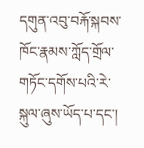དགུན་འབུ་བརྐོ་སྐབས་ཁོང་རྣམས་ཀློད་གྲོལ་གཏོང་དགོས་པའི་རེ་སྐུལ་ཞུས་ཡོད་པ་དང་།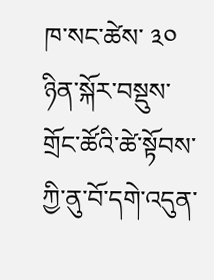ཁ་སང་ཚེས་ ༣༠ ཉིན་སྐོར་བསྡུས་གྲོང་ཚོའི་ཚེ་སྟོབས་ཀྱི་ནུ་བོ་དགེ་འདུན་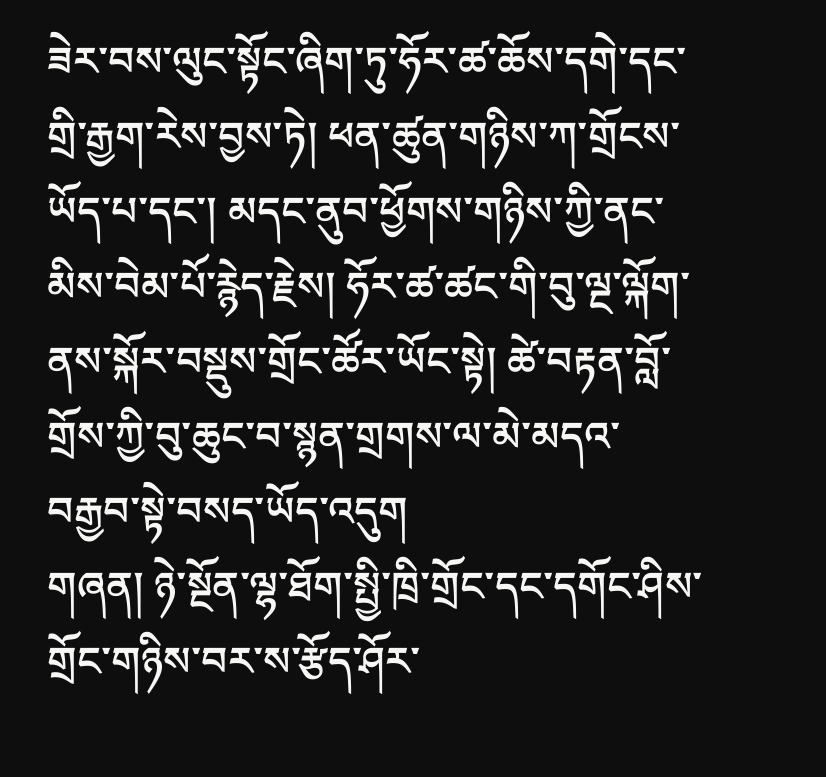ཟེར་བས་ལུང་སྟོང་ཞིག་ཏུ་ཧོར་ཚ་ཆོས་དགེ་དང་གྲི་རྒྱག་རེས་བྱས་ཏེ། ཕན་ཚུན་གཉིས་ཀ་གྲོངས་ཡོད་པ་དང་། མདང་ནུབ་ཕྱོགས་གཉིས་ཀྱི་ནང་མིས་བེམ་པོ་རྙེད་རྗེས། ཧོར་ཚ་ཚང་གི་བུ་ལྔ་ལྐོག་ནས་སྐོར་བསྡུས་གྲོང་ཚོར་ཡོང་སྟེ། ཚེ་བརྟན་བློ་གྲོས་ཀྱི་བུ་ཆུང་བ་སྙན་གྲགས་ལ་མེ་མདའ་བརྒྱབ་སྟེ་བསད་ཡོད་འདུག
གཞན། ཉེ་སྔོན་ལྷ་ཐོག་སྤྱི་ཁྲི་གྲོང་དང་དགོང་ཤིས་གྲོང་གཉིས་བར་ས་རྩོད་ཤོར་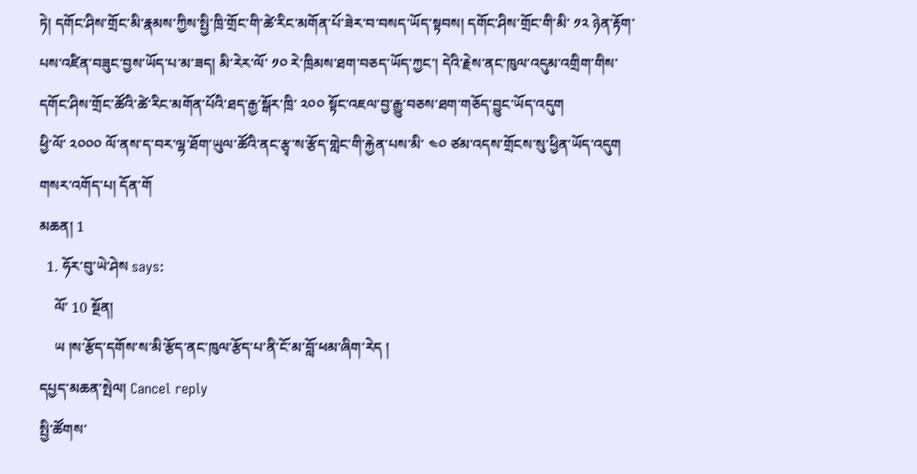ཏེ། དགོང་ཤིས་གྲོང་མི་རྣམས་ཀྱིས་སྤྱི་ཁྲི་གྲོང་གི་ཚེ་རིང་མགོན་པོ་ཟེར་བ་བསད་ཡོད་སྟབས། དགོང་ཤིས་གྲོང་གི་མི་ ༡༢ ཉེན་རྟོག་པས་འཛིན་བཟུང་བྱས་ཡོད་པ་མ་ཟད། མི་རེར་ལོ་ ༡༠ རེ་ཁྲིམས་ཐག་བཅད་ཡོད་ཀྱང་། དེའི་རྗེས་ནང་ཁུལ་འདུམ་འགྲིག་གིས་དགོང་ཤིས་གྲོང་ཚོའི་ཚེ་རིང་མགོན་པོའི་ཐད་རྒྱ་སྒོར་ཁྲི་ ༢༠༠ སྟོང་འཇལ་བྱ་རྒྱུ་བཅས་ཐག་གཅོད་བྱུང་ཡོད་འདུག
ཕྱི་ལོ་ ༢༠༠༠ ལོ་ནས་ད་བར་ལྷ་ཐོག་ཡུལ་ཚོའི་ནང་རྩྭ་ས་རྩོད་གླེང་གི་རྐྱེན་པས་མི་ ༤༠ ཙམ་འདས་གྲོངས་སུ་ཕྱིན་ཡོད་འདུག
གསར་འགོད་པ། དོན་གོ
མཆན། 1
  1. ཧོར་བུ་ཡེ་ཤེས says:
    ལོ་ 10 སྔོན།
    ཡ །ས་རྩོད་དགོས་ས་མི་རྩོད་ནང་ཁུལ་རྩོད་པ་ནི་ངོ་མ་བློ་ཕམ་ཞིག་རེད །
དཔྱད་མཆན་སྤེལ། Cancel reply
སྤྱི་ཚོགས་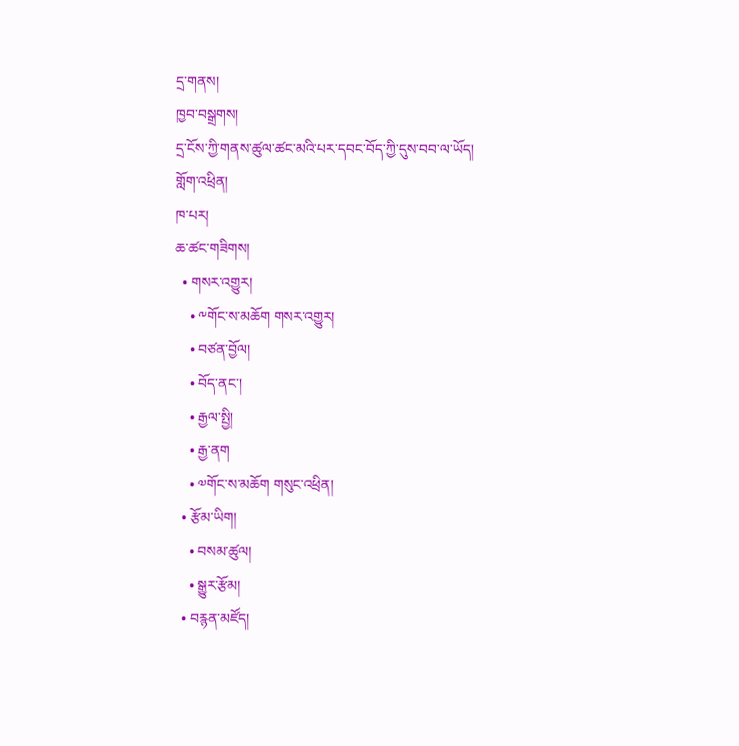དྲ་གནས།
ཁྱབ་བསྒྲགས།
དྲ་ངོས་ཀྱི་གནས་ཚུལ་ཚང་མའི་པར་དབང་བོད་ཀྱི་དུས་བབ་ལ་ཡོད།
གློག་འཕྲིན།
ཁ་པར།
ཆ་ཚང་གཟིགས།
  • གསར་འགྱུར།
    • ༸གོང་ས་མཆོག གསར་འགྱུར།
    • བཙན་བྱོལ།
    • བོད་ནང་།
    • རྒྱལ་སྤྱི།
    • རྒྱ་ནག
    • ༧གོང་ས་མཆོག གསུང་འཕྲིན།
  • རྩོམ་ཡིག།
    • བསམ་ཚུལ།
    • སྒྱུར་རྩོམ།
  • བརྙན་མཛོད།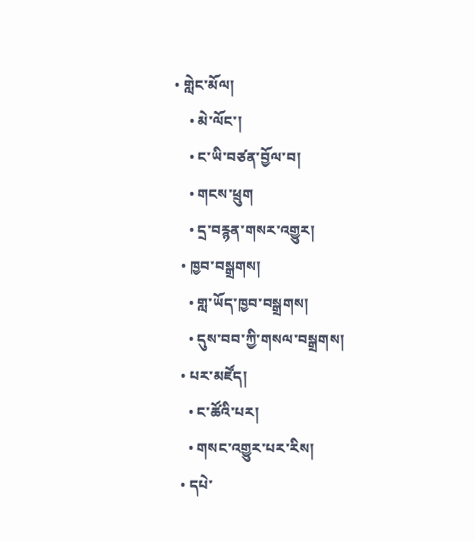• གླེང་མོལ།
    • མེ་ལོང་།
    • ང་ཡི་བཙན་བྱོལ་བ།
    • གངས་ཕྲུག
    • དྲ་བརྙན་གསར་འགྱུར།
  • ཁྱབ་བསྒྲགས།
    • གླ་ཡོད་ཁྱབ་བསྒྲགས།
    • དུས་བབ་ཀྱི་གསལ་བསྒྲགས།
  • པར་མཛོད།
    • ང་ཚོའི་པར།
    • གསང་འགྱུར་པར་རིས།
  • དཔེ་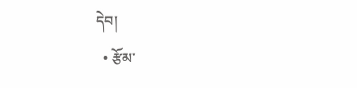དེབ།
  • རྩོམ་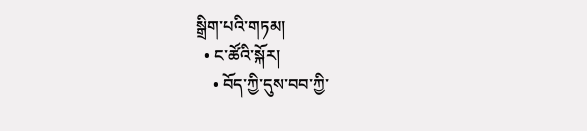སྒྲིག་པའི་གཏམ།
  • ང་ཚོའི་སྐོར།
    • བོད་ཀྱི་དུས་བབ་ཀྱི་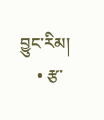བྱུང་རིམ།
    • རྩ་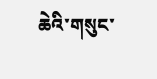ཆེའི་གསུང་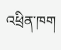འཕྲིན་ཁག